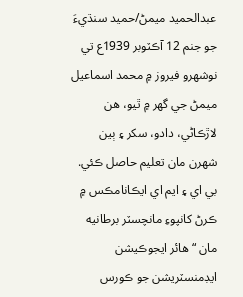عبدالحميد ميمڻ/حميد سنڌيءَ جو جنم 12 آڪٽوبر 1939ع تي نوشهرو فيروز ۾ محمد اسماعيل ميمڻ جي گهر ۾ ٿيو، هن لاڙڪاڻي، دادو، سکر ۽ ٻين شهرن مان تعليم حاصل ڪئي. بي اي ۽ ايم اي ايڪانامڪس ۾ ڪرڻ کانپوءِ مانچسٽر برطانيه مان “هائر ايجوڪيشن ايڊمنسٽريشن جو ڪورس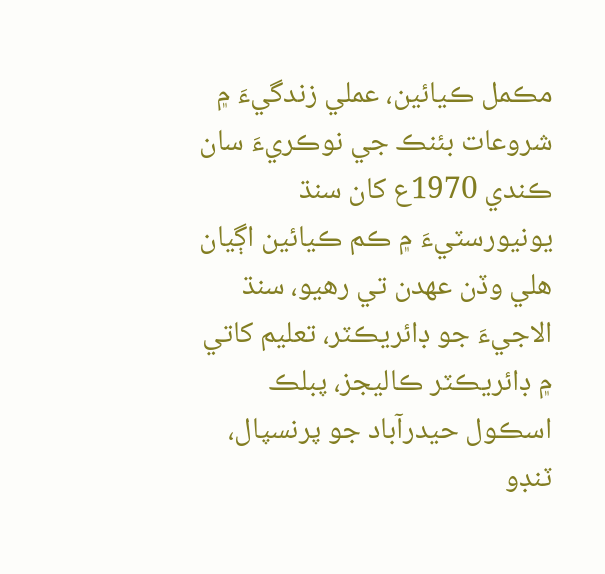مڪمل ڪيائين، عملي زندگيءَ ۾ شروعات بئنڪ جي نوڪريءَ سان ڪندي 1970ع کان سنڌ يونيورسٽيءَ ۾ ڪم ڪيائين اڳيان هلي وڏن عهدن تي رهيو، سنڌ الاجيءَ جو ڊائريڪٽر، تعليم کاتي ۾ ڊائريڪٽر ڪاليجز، پبلڪ اسڪول حيدرآباد جو پرنسپال، ٽنڊو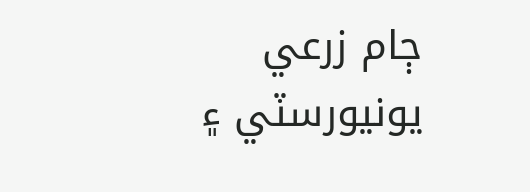ڄام زرعي يونيورسٽي ۽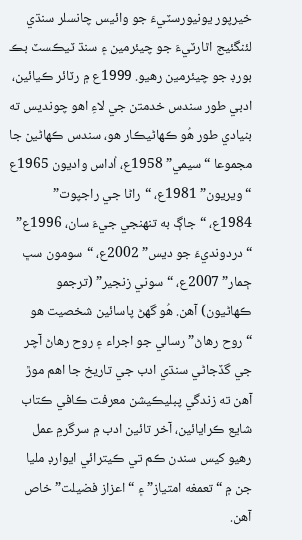خيرپور يونيورسٽيءَ جو وائيس چانسلر سنڌي لئنگئيج اٿارٽيءَ جو چيئرمين ۽ سنڌ ٽيڪسٽ بڪ بورڊ جو چيئرمين رهيو. 1999ع ۾ رٽائر ڪيائين، ادبي طور سندس خدمتن جي لاءِ اهو چونديس ته بنيادي طور هُو ڪهاڻيڪار هو، سندس ڪهاڻين جا مجموعا “سيمي” 1958ع، اُداس واديون 1965ع “ويريون” 1981ع، “راڻا جي راجپوت” 1984ع، “جاڳ به تنهنجي جيءَ سان، 1996ع” “دردونديءَ جو ديس” 2002ع، “سومون سڀ ڄمار” 2007ع، “سوني زنجير” (ترجمو ڪهاڻيون) آهن. هُو گهڻ پاسائين شخصيت هو “روح رهاڻ” رسالي جو اجراء ۽ روح رهاڻ آچر جي گڏجاڻي سنڌي ادب جي تاريخ جا اهم موڙ آهن ته زندگي پبليڪيشن معرفت ڪافي ڪتاب شايع ڪرايائين، آخر تائين ادب ۾ سرگرمِ عمل رهيو کيس سندن ڪم تي ڪيترائي ايوارڊ مليا جن ۾ “تعمغه امتياز” ۽ “اعزاز فضيلت” خاص آهن.